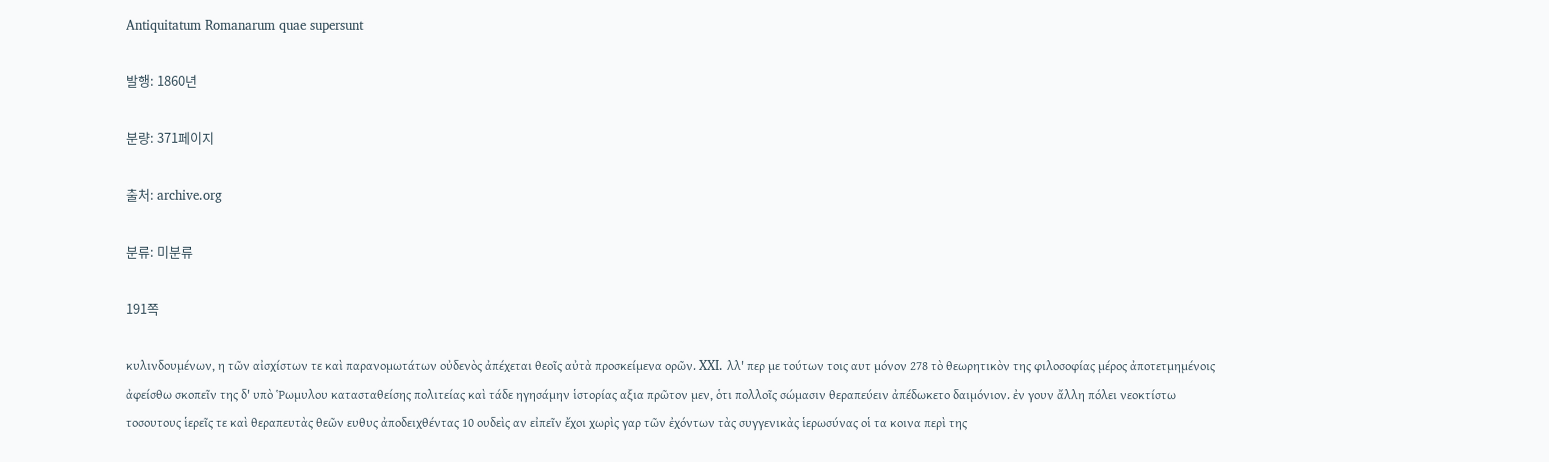Antiquitatum Romanarum quae supersunt

발행: 1860년

분량: 371페이지

출처: archive.org

분류: 미분류

191쪽

κυλινδουμένων, η τῶν αἰσχίστων τε καὶ παρανομωτάτων οὐδενὸς ἀπέχεται θεοῖς αὐτὰ προσκείμενα ορῶν. XXI. λλ' περ με τούτων τοις αυτ μόνον 278 τὸ θεωρητικὸν της φιλοσοφίας μέρος ἀποτετμημένοις ἀφείσθω σκοπεῖν της δ' υπὸ Ῥωμυλου κατασταθείσης πολιτείας καὶ τάδε ηγησάμην ἱστορίας αξια πρῶτον μεν, ὁτι πολλοῖς σώμασιν θεραπεύειν ἀπέδωκετο δαιμόνιον. ἐν γουν ἄλλη πόλει νεοκτίστω τοσουτους ἱερεῖς τε καὶ θεραπευτὰς θεῶν ευθυς ἀποδειχθέντας 10 ουδεὶς αν εἰπεῖν ἔχοι χωρὶς γαρ τῶν ἐχόντων τὰς συγγενικὰς ἱερωσύνας οἱ τα κοινα περὶ της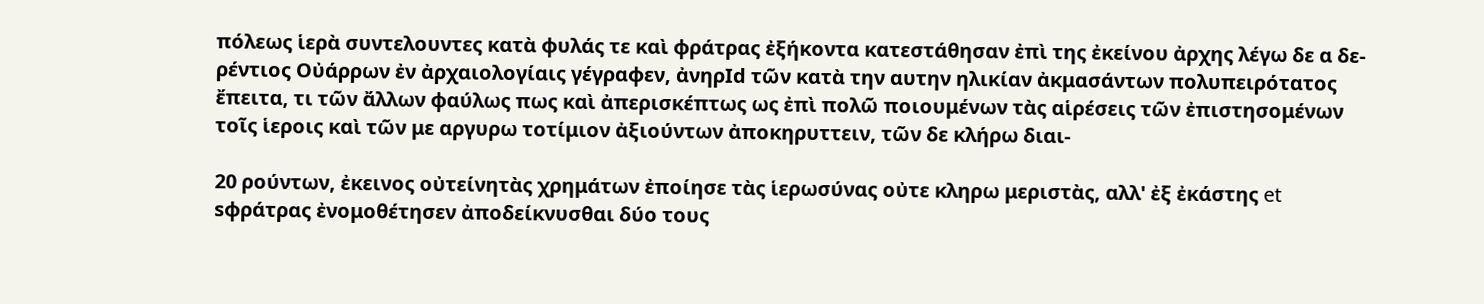πόλεως ἱερὰ συντελουντες κατὰ φυλάς τε καὶ φράτρας ἐξήκοντα κατεστάθησαν ἐπὶ της ἐκείνου ἀρχης λέγω δε α δε- ρέντιος Οὐάρρων ἐν ἀρχαιολογίαις γέγραφεν, ἀνηρId τῶν κατὰ την αυτην ηλικίαν ἀκμασάντων πολυπειρότατος ἔπειτα, τι τῶν ἄλλων φαύλως πως καὶ ἀπερισκέπτως ως ἐπὶ πολῶ ποιουμένων τὰς αἱρέσεις τῶν ἐπιστησομένων τοῖς ἱεροις καὶ τῶν με αργυρω τοτίμιον ἀξιούντων ἀποκηρυττειν, τῶν δε κλήρω διαι-

20 ρούντων, ἐκεινος οὐτείνητὰς χρημάτων ἐποίησε τὰς ἱερωσύνας οὐτε κληρω μεριστὰς, αλλ' ἐξ ἐκάστης et sφράτρας ἐνομοθέτησεν ἀποδείκνυσθαι δύο τους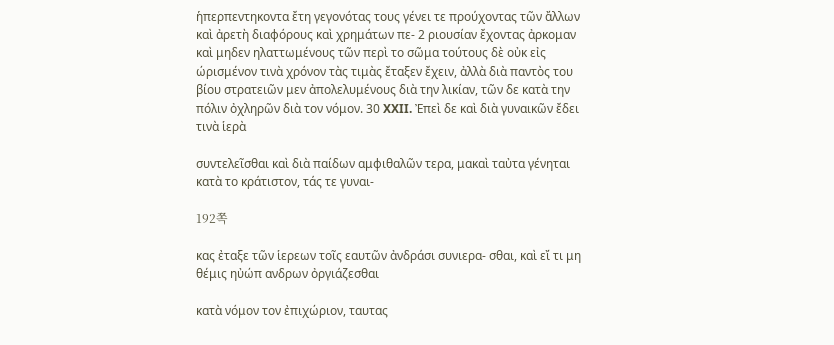ἡπερπεντηκοντα ἔτη γεγονότας τους γένει τε προύχοντας τῶν ἄλλων καὶ ἀρετὴ διαφόρους καὶ χρημάτων πε- 2 ριουσίαν ἔχοντας ἀρκομαν καὶ μηδεν ηλαττωμένους τῶν περὶ το σῶμα τούτους δὲ οὐκ εἰς ώρισμένον τινὰ χρόνον τὰς τιμὰς ἔταξεν ἔχειν, ἀλλὰ διὰ παντὸς του βίου στρατειῶν μεν ἀπολελυμένους διὰ την λικίαν, τῶν δε κατὰ την πόλιν ὀχληρῶν διὰ τον νόμον. 30 XXII. Ἐπεὶ δε καὶ διὰ γυναικῶν ἔδει τινὰ ἱερὰ

συντελεῖσθαι καὶ διὰ παίδων αμφιθαλῶν τερα, μακαὶ ταὐτα γένηται κατὰ το κράτιστον, τάς τε γυναι-

192쪽

κας ἐταξε τῶν ἱερεων τοῖς εαυτῶν ἀνδράσι συνιερα- σθαι, καὶ εἴ τι μη θέμις ηὐώπ ανδρων ὀργιάζεσθαι

κατὰ νόμον τον ἐπιχώριον, ταυτας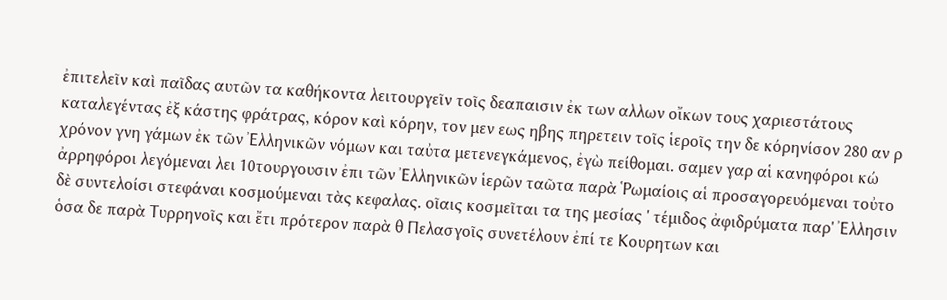ἐπιτελεῖν καὶ παῖδας αυτῶν τα καθήκοντα λειτουργεῖν τοῖς δεαπαισιν ἐκ των αλλων οἴκων τους χαριεστάτους καταλεγέντας ἐξ κάστης φράτρας, κόρον καὶ κόρην, τον μεν εως ηβης πηρετειν τοῖς ἱεροῖς την δε κόρηνίσον 280 αν ρ χρόνον γνη γάμων ἐκ τῶν Ἐλληνικῶν νόμων και ταὐτα μετενεγκάμενος, ἐγὼ πείθομαι. σαμεν γαρ αἱ κανηφόροι κώ ἀρρηφόροι λεγόμεναι λει 10τουργουσιν ἐπι τῶν Ἐλληνικῶν ἱερῶν ταῶτα παρὰ Ῥωμαίοις αἱ προσαγορευόμεναι τοὐτο δὲ συντελοίσι στεφάναι κοσμούμεναι τὰς κεφαλας. οῖαις κοσμεῖται τα της μεσίας ' τέμιδος ἀφιδρύματα παρ' Ἐλλησιν ὁσα δε παρὰ Τυρρηνοῖς και ἔτι πρότερον παρὰ θ Πελασγοῖς συνετέλουν ἐπί τε Κουρητων και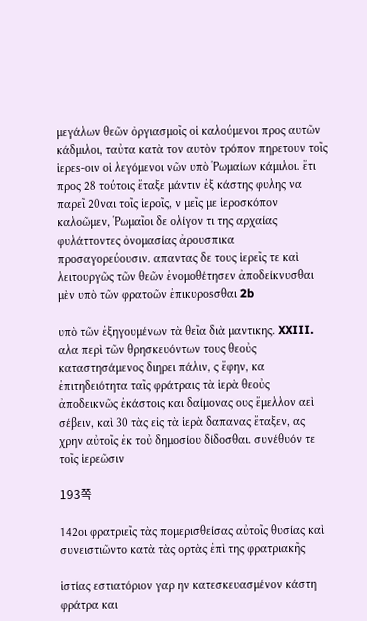μεγάλων θεῶν ὀργιασμοῖς οἱ καλούμενοι προς αυτῶν κάδμιλοι, ταὐτα κατὰ τον αυτὸν τρόπον πηρετουν τοῖς ἱερεs-οιν οἱ λεγόμενοι νῶν υπὸ Ῥωμαίων κάμιλοι. ἔτι προς 28 τούτοις ἔταξε μάντιν ἐξ κάστης φυλης να παρεῖ 20ναι τοῖς ἱεροῖς, ν μεῖς με ἱεροσκόπον καλοῶμεν, Ῥωμαῖοι δε ολίγον τι της αρχαίας φυλάττοντες ὀνομασίας ἀρουσπικα προσαγορεύουσιν. απαντας δε τους ἱερεῖς τε καὶ λειτουργῶς τῶν θεῶν ἐνομοθέτησεν ἀποδείκνυσθαι μὲν υπὸ τῶν φρατοῶν ἐπικυροsσθαι 2b

υπὸ τῶν ἐξηγουμένων τὰ θεῖα διὰ μαντικης. XXIII. αλα περὶ τῶν θρησκευόντων τους θεοὐς καταστησάμενος διηρει πάλιν, ς ἔφην, κα ἐπιτηδειότητα ταῖς φράτραις τὰ ἱερὰ θεοὐς ἀποδεικνῶς ἐκάστοις και δαίμονας ους ἔμελλον αεὶ σέβειν, καὶ 30 τὰς εἰς τὰ ἱερὰ δαπανας ἔταξεν, ας χρην αὐτοῖς ἐκ τοὐ δημοσίου δίδοσθαι. συνέθυόν τε τοῖς ἱερεῶσιν

193쪽

142οι φρατριεῖς τὰς πομερισθείσας αὐτοῖς θυσίας καὶ συνειστιῶντο κατὰ τὰς ορτὰς ἐπὶ της φρατριακῆς

ἱστίας εστιατόριον γαρ ην κατεσκευασμένον κάστη φράτρα και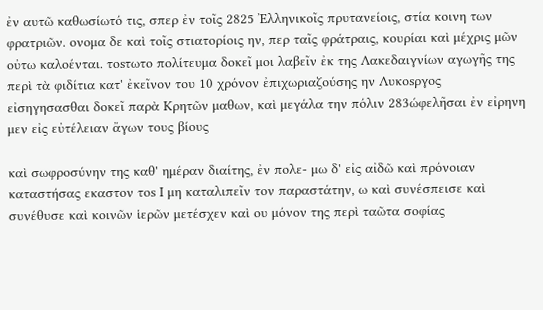ἐν αυτῶ καθωσίωτό τις, σπερ ἐν τοῖς 2825 Ἐλληνικοῖς πρυτανείοις, στία κοινη των φρατριῶν. ονομα δε καὶ τοῖς στιατορίοις ην, περ ταῖς φράτραις, κουρίαι καὶ μέχρις μῶν οὐτω καλοένται. τοsτωτο πολίτευμα δοκεῖ μοι λαβεῖν ἐκ της Λακεδαιγνίων αγωγῆς της περὶ τὰ φιδίτια κατ' ἐκεῖνον του 10 χρόνον ἐπιχωριαζούσης ην Λυκοsργος εἰσηγησασθαι δοκεῖ παρὰ Κρητῶν μαθων, καὶ μεγάλα την πόλιν 283ώφελῆσαι ἐν εἰρηνη μεν εἰς εὐτέλειαν ἄγων τους βίους

καὶ σωφροσύνην της καθ' ημέραν διαίτης, ἐν πολε- μω δ' εἰς αἰδῶ καὶ πρόνοιαν καταστήσας εκαστον τοs I μη καταλιπεῖν τον παραστάτην, ω καὶ συνέσπεισε καὶ συνέθυσε καὶ κοινῶν ἱερῶν μετέσχεν καὶ ου μόνον της περὶ ταῶτα σοφίας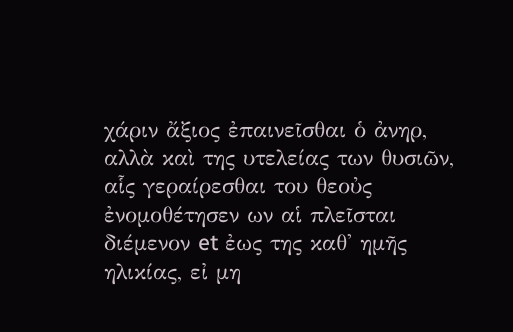χάριν ἄξιος ἐπαινεῖσθαι ὁ ἀνηρ, αλλὰ καὶ της υτελείας των θυσιῶν, αἷς γεραίρεσθαι του θεοὐς ἐνομοθέτησεν ων αἱ πλεῖσται διέμενον et ἐως της καθ' ημῆς ηλικίας, εἰ μη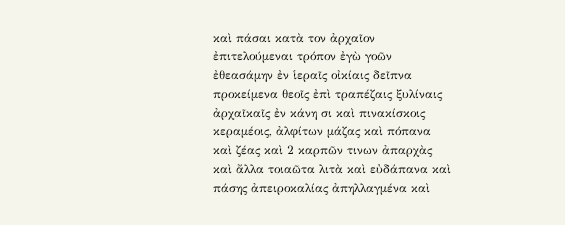καὶ πάσαι κατὰ τον ἀρχαῖον ἐπιτελούμεναι τρόπον ἐγὼ γοῶν ἐθεασάμην ἐν ἱεραῖς οἰκίαις δεῖπνα προκείμενα θεοῖς ἐπὶ τραπέζαις ξυλίναις ἀρχαῖκαῖς ἐν κάνη σι καὶ πινακίσκοις κεραμέοις, ἀλφίτων μάζας καὶ πόπανα καὶ ζέας καὶ 2 καρπῶν τινων ἀπαρχὰς καὶ ἄλλα τοιαῶτα λιτὰ καὶ εὐδάπανα καὶ πάσης ἀπειροκαλίας ἀπηλλαγμένα καὶ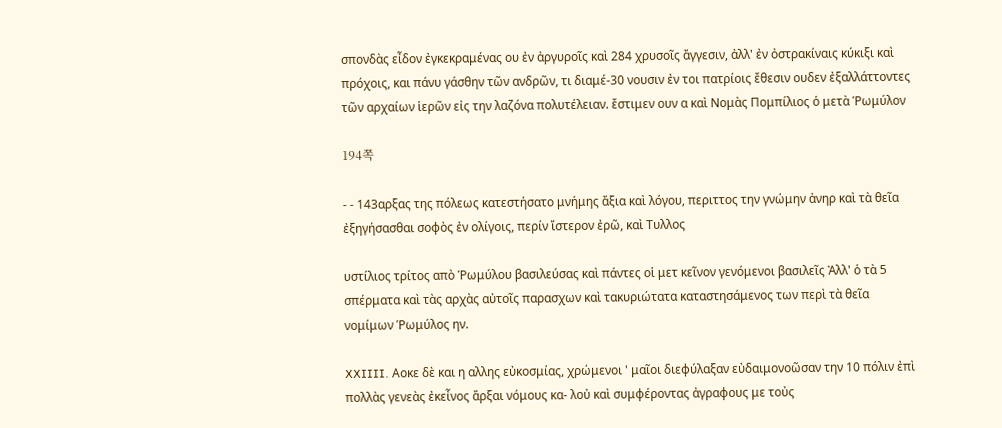σπονδὰς εἶδον ἐγκεκραμένας ου ἐν ἀργυροῖς καὶ 284 χρυσοῖς ἄγγεσιν, ἀλλ' ἐν ὀστρακίναις κύκιξι καὶ πρόχοις, και πάνυ γάσθην τῶν ανδρῶν, τι διαμέ-30 νουσιν ἐν τοι πατρίοις ἔθεσιν ουδεν ἐξαλλάττοντες τῶν αρχαίων ἱερῶν εἰς την λαζόνα πολυτέλειαν. ἔστιμεν ουν α καὶ Νομὰς Πομπίλιος ὁ μετὰ Ῥωμύλον

194쪽

- - 143αρξας της πόλεως κατεστήσατο μνήμης ἄξια καὶ λόγου, περιττος την γνώμην ἀνηρ καὶ τὰ θεῖα ἐξηγήσασθαι σοφὸς ἐν ολίγοις, περίν ἴστερον ἐρῶ, καὶ Τυλλος

υστίλιος τρίτος απὸ Ῥωμύλου βασιλεύσας καὶ πάντες οἱ μετ κεῖνον γενόμενοι βασιλεῖς Ἀλλ' ὁ τὰ 5 σπέρματα καὶ τὰς αρχὰς αὐτοῖς παρασχων καὶ τακυριώτατα καταστησάμενος των περὶ τὰ θεῖα νομίμων Ῥωμύλος ην.

XXIIII. Aoκε δὲ και η αλλης εὐκοσμίας, χρώμενοι ' μαῖοι διεφύλαξαν εὐδαιμονοῶσαν την 10 πόλιν ἐπὶ πολλὰς γενεὰς ἐκεἶνος ἄρξαι νόμους κα- λοὐ καὶ συμφέροντας ἀγραφους με τοὐς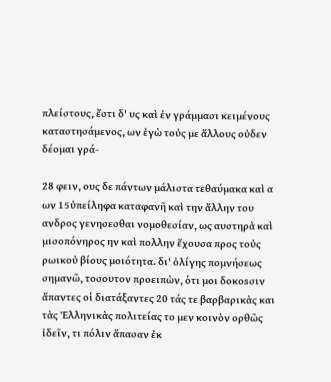πλείστους, ἔστι δ' υς καὶ ἐν γράμμασι κειμένους καταστησάμενος, ων ἐγὼ τοὐς με ἄλλους οὐδεν δέομαι γρά-

28 φειν, ους δε πάντων μάλιστα τεθαύμακα καὶ α ων 15ὐπείληφα καταφανῆ καὶ την ἄλλην του ανδρος γενησεσθαι νομοθεσίαν, ως αυστηρὰ καὶ μισοπόνηρος ην καὶ πολλην ἔχουσα προς τοὐς ρωικοὐ βίους μοιότητα. δι' ὀλίγης πομνήσεως σημανῶ, τοσουτον προειπὼν, ὁτι μοι δοκοsσιν ἄπαντες οἱ διατάξαντες 20 τάς τε βαρβαρικὰς και τὰς Ἐλληνικὰς πολιτείας το μεν κοινὸν ορθῶς ἰδεῖν, τι πόλιν ἄπασαν ἐκ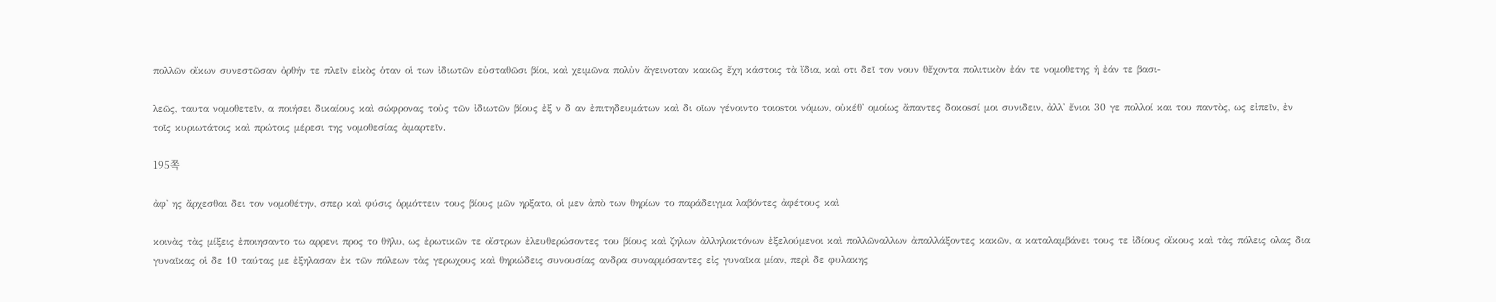πολλῶν οἴκων συνεστῶσαν ὀρθήν τε πλεῖν εἰκὸς ὁταν οἱ των ἰδιωτῶν εὐσταθῶσι βίοι, καὶ χειμῶνα πολὐν ἄγεινοταν κακῶς ἔχη κάστοις τὰ ἴδια, καὶ οτι δεῖ τον νουν θἔχοντα πολιτικὸν ἐάν τε νομοθετης ἡ ἐάν τε βασι-

λεῶς, ταυτα νομοθετεῖν, α ποιήσει δικαίους καὶ σώφρονας τοὐς τῶν ἰδιωτῶν βίους ἐξ ν δ αν ἐπιτηδευμάτων καὶ δι οῖων γένοιντο τοιοsτοι νόμων, οὐκέθ' ομοίως ἄπαντες δοκοsσί μοι συνιδειν, ἀλλ' ἔνιοι 30 γε πολλοί και του παντὸς, ως εἰπεῖν, ἐν τοῖς κυριωτάτοις καὶ πρώτοις μέρεσι της νομοθεσίας ἀμαρτεῖν.

195쪽

ἀφ' ης ἄρχεσθαι δει τον νομοθέτην, σπερ καὶ φύσις ὁρμόττειν τους βίους μῶν ηρξατο, οἱ μεν ἀπὸ των θηρίων το παράδειγμα λαβόντες ἀφέτους καὶ

κοινὰς τὰς μίξεις ἐποιησαντο τω αρρενι προς το θῆλυ, ως ἐρωτικῶν τε οἴστρων ἐλευθερώσοντες του βίους καὶ ζηλων ἀλληλοκτόνων ἐξελούμενοι καὶ πολλῶναλλων ἀπαλλάξοντες κακῶν, α καταλαμβάνει τους τε ἰδίους οἴκους καὶ τὰς πόλεις ολας δια γυναῖκας οἱ δε 10 ταύτας με ἐξηλασαν ἐκ τῶν πόλεων τὰς γερωχους καὶ θηριώδεις συνουσίας ανδρα συναρμόσαντες εἰς γυναῖκα μίαν, περὶ δε φυλακης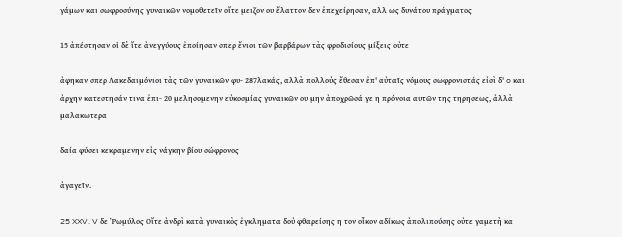γάμων και σωφροσύνης γυναικῶν νομοθετεῖν οἴτε μειζον ου ἔλαττον δεν ἐπεχείρησαν, αλλ ως δυνάτου πράγματος

15 ἀπέστησαν οἱ δὲ ἴτε ἀνεγγύους ἐποίησαν σπερ ἔνιοι τῶν βαρβάρων τὰς φροδισίους μίξεις οὐτε

ἀφηκαν σπερ Λακεδαιμόνιοι τὰς τῶν γυναικῶν φυ- 287λακάς, αλλὰ πολλοὐς ἔθεσαν ἐπ' αὐταῖς νόμους σωφρονιστάς εἰσὶ δ' o και ἀρχην κατεστησάν τινα ἐπι- 20 μελησομενην εὐκοσμίας γυναικῶν ου μην ἀποχρῶσά γε η πρόνοια αυτῶν της τηρησεως, ἀλλὰ μαλακωτερα

δαία φύσει κεκραμενην εἰς νάγκην βίου σώφρονος

ἀγαγεῖν.

25 XXV. V δε Ῥωμύλος Οἴτε ἀνδρὶ κατὰ γυναικὸς ἐγκληματα δοὐ φθαρείσης η τον οἶκον αδίκως ἀπολιπούσης οὐτε γαμετὴ κα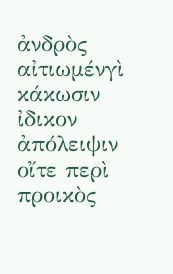ἀνδρὸς αἰτιωμένγὶ κάκωσιν ἰδικον ἀπόλειψιν οἴτε περὶ προικὸς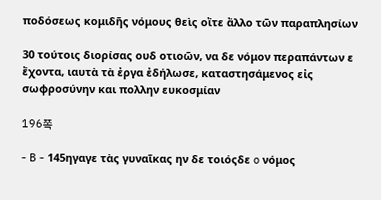ποδόσεως κομιδῆς νόμους θεὶς οἴτε ἄλλο τῶν παραπλησίων

30 τούτοις διορίσας ουδ οτιοῶν, να δε νόμον περαπάντων ε ἔχοντα, ιαυτὰ τὰ ἐργα ἐδήλωσε, καταστησάμενος εἰς σωφροσύνην και πολλην ευκοσμίαν

196쪽

- B - 145ηγαγε τὰς γυναῖκας ην δε τοιόςδε o νόμος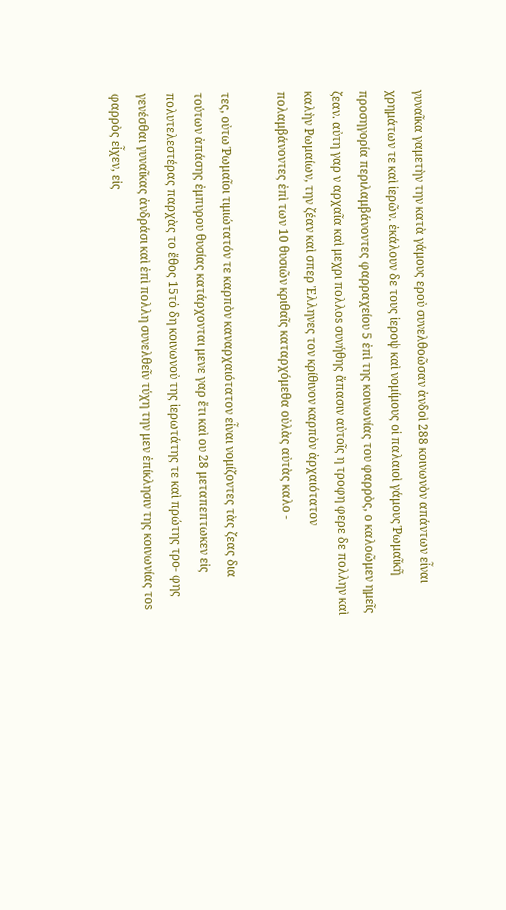γυναῖκα γαμετὴν την κατὰ γάμους εροὐ συνελθοῶσαν ἀνδοὶ 288 κοινωνὸν απάντων εἶναι χρημάτων τε καὶ ἱερῶν. ἐκάλουν δε τους ἱεροψ καὶ νομίμους οἱ παλαιοὶ γάμους Ῥωμαῖκῆ προσηγορία περιλαμβάνοντες φαρραχείου 5 ἐπὶ της κοινωνίας του φαρρὸς, ο καλοῶμεν ημεῖς ζεαν. αὐτη γαρ ν αρχαῖα καὶ μεχρι πολλοs συνήθης ἄπασιν αὐτοῖς η τροφη φερε δε πολλην καὶ καλὴν Ρωμαίων, την ζέαν καὶ σπερ Ἐλληνες τον κρίθινον καρπὸν ἀρχαιότατον πολαμβάνοντες ἐπὶ των 10 θυσιῶν κριθαῖς καταρχόμεθα οὐλὰς αὐτὰς καλο -

τες, οὐτω Ῥωμαῖοι τιμιώτατόν τε καρπὸν καναρχαιότατον εἶναι νομίζοντες τὰς ζεας δια τούτων ἀπάσης ἐμπυρου θυσίας κατάρχονται μενε γαρ ἔτι καὶ ου 28 μεταπεπτωκεν εἰς πολυτελεστέρας παρχὰς το ἔθος 15τὀ δη κοινωνοὐ της ἱερωτάτης τε καὶ πρώτης τρο- φης γενέσθαι γυναῖκας ἀνδράσι καὶ ἐπὶ πολλη συνελθεῖν τύχη την μεν ἐπίκλησιν της κοινωνίας τοs φαρρὸς εἶχεν, εἰς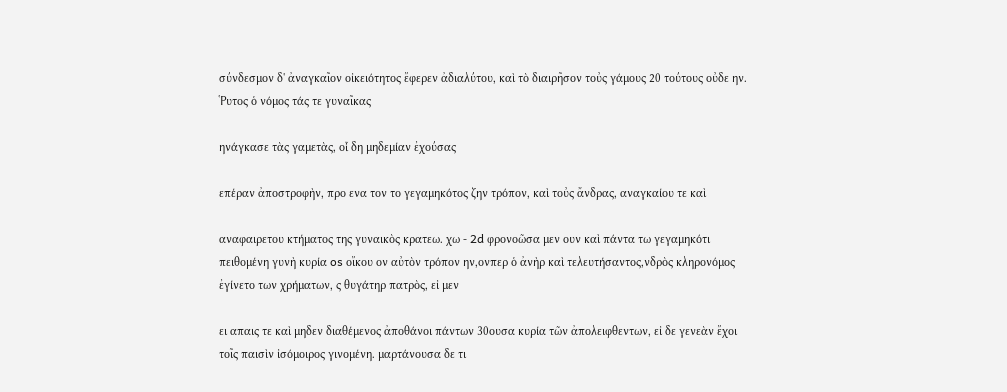σύνδεσμον δ' ἀναγκαῖον οἰκειότητος ἔφερεν ἀδιαλύτου, καὶ τὸ διαιρῆσον τοὐς γάμους 20 τούτους οὐδε ην. Ῥυτος ὁ νόμος τάς τε γυναῖκας

ηνάγκασε τὰς γαμετὰς, οἷ δη μηδεμίαν ἐχούσας

επέραν ἀποστροφὴν, προ ενα τον το γεγαμηκότος ζην τρόπον, καὶ τοὐς ἄνδρας, αναγκαίου τε καὶ

αναφαιρετου κτήματος της γυναικὸς κρατεω. χω - 2d φρονοῶσα μεν ουν καὶ πάντα τω γεγαμηκότι πειθομένη γυνὴ κυρία os οἴκου ον αὐτὸν τρόπον ην,ονπερ ὁ ἀνὴρ καὶ τελευτήσαντος,νδρὸς κληρονόμος ἐγίνετο των χρήματων, ς θυγάτηρ πατρὸς, εἰ μεν

ει απαις τε καὶ μηδεν διαθέμενος ἀποθάνοι πάντων 30ουσα κυρία τῶν ἀπολειφθεντων, εἰ δε γενεὰν ἔχοι τοῖς παισὶν ἰσόμοιρος γινομένη. μαρτάνουσα δε τι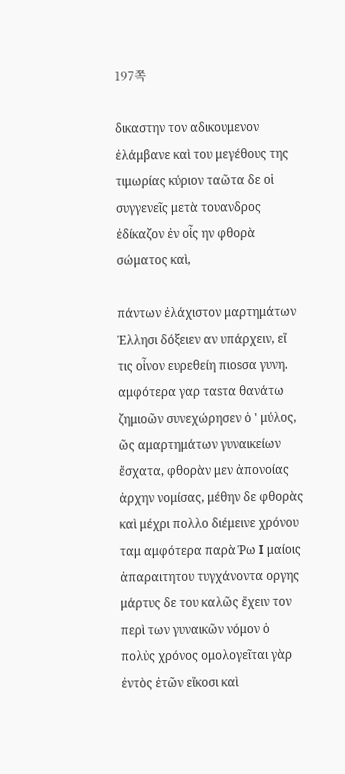197쪽

δικαστην τον αδικουμενον ἐλάμβανε καὶ του μεγέθους της τιμωρίας κύριον ταῶτα δε οἱ συγγενεῖς μετὰ τουανδρος ἐδίκαζον ἐν οἷς ην φθορὰ σώματος καὶ,

πάντων ἐλάχιστον μαρτημάτων Ἐλλησι δόξειεν αν υπάρχειν, εἴ τις οἶνον ευρεθείη πιοsσα γυνη. αμφότερα γαρ ταsτα θανάτω ζημιοῶν συνεχώρησεν ὁ ' μύλος, ῶς αμαρτημάτων γυναικείων ἔσχατα, φθορὰν μεν ἀπονοίας ἀρχην νομίσας, μέθην δε φθορὰς καὶ μέχρι πολλο διέμεινε χρόνου ταμ αμφότερα παρὰ Ῥω I μαίοις ἀπαραιτητου τυγχάνοντα οργης μάρτυς δε του καλῶς ἔχειν τον περὶ των γυναικῶν νόμον ὁ πολὐς χρόνος ομολογεῖται γὰρ ἐντὸς ἐτῶν εἴκοσι καὶ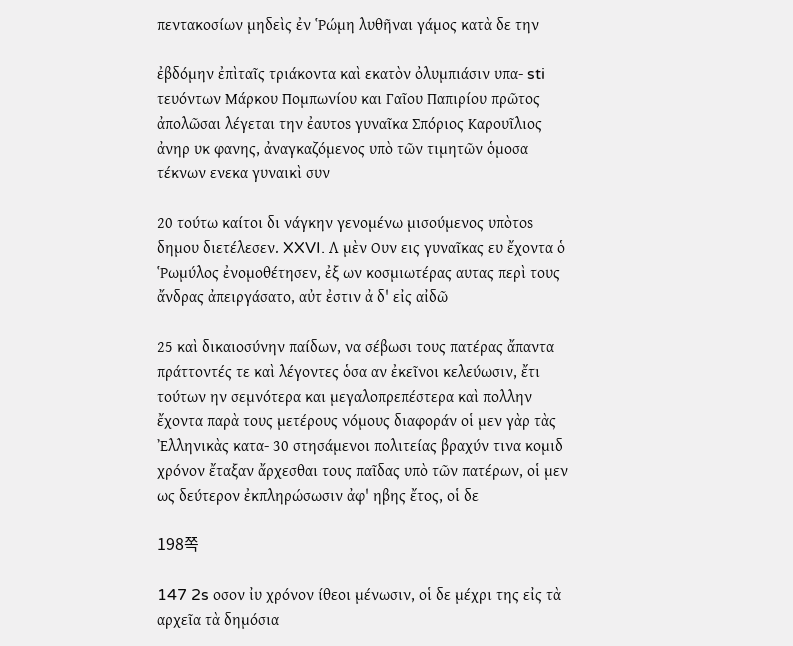πεντακοσίων μηδεὶς ἐν Ῥώμη λυθῆναι γάμος κατὰ δε την

ἐβδόμην ἐπὶταῖς τριάκοντα καὶ εκατὸν ὀλυμπιάσιν υπα- sti τευόντων Μάρκου Πομπωνίου και Γαῖου Παπιρίου πρῶτος ἀπολῶσαι λέγεται την ἐαυτos γυναῖκα Σπόριος Καρουῖλιος ἀνηρ υκ φανης, ἀναγκαζόμενος υπὸ τῶν τιμητῶν ὁμοσα τέκνων ενεκα γυναικὶ συν

20 τούτω καίτοι δι νάγκην γενομένω μισούμενος υπὸτos δημου διετέλεσεν. XXVI. Λ μὲν Ουν εις γυναῖκας ευ ἔχοντα ὁ Ῥωμύλος ἐνομοθέτησεν, ἐξ ων κοσμιωτέρας αυτας περὶ τους ἄνδρας ἀπειργάσατο, αὐτ ἐστιν ἀ δ' εἰς αἰδῶ

25 καὶ δικαιοσύνην παίδων, να σέβωσι τους πατέρας ἄπαντα πράττοντές τε καὶ λέγοντες ὁσα αν ἐκεῖνοι κελεύωσιν, ἔτι τούτων ην σεμνότερα και μεγαλοπρεπέστερα καὶ πολλην ἔχοντα παρὰ τους μετέρους νόμους διαφοράν οἱ μεν γὰρ τὰς Ἐλληνικὰς κατα- 30 στησάμενοι πολιτείας βραχύν τινα κομιδ χρόνον ἔταξαν ἄρχεσθαι τους παῖδας υπὸ τῶν πατέρων, οἱ μεν ως δεύτερον ἐκπληρώσωσιν ἀφ' ηβης ἔτος, οἱ δε

198쪽

147 2s οσον ἰυ χρόνον ίθεοι μένωσιν, οἱ δε μέχρι της εἰς τὰ αρχεῖα τὰ δημόσια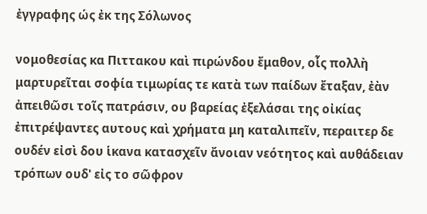ἐγγραφης ώς ἐκ της Σόλωνος

νομοθεσίας κα Πιττακου καὶ πιρώνδου ἔμαθον, οἷς πολλὴ μαρτυρεῖται σοφία τιμωρίας τε κατὰ των παίδων ἔταξαν, ἐὰν ἀπειθῶσι τοῖς πατράσιν, ου βαρείας ἐξελάσαι της οἰκίας ἐπιτρέψαντες αυτους καὶ χρήματα μη καταλιπεῖν, περαιτερ δε ουδέν εἰσὶ δου ἱκανα κατασχεῖν ἄνοιαν νεότητος καὶ αυθάδειαν τρόπων ουδ' εἰς το σῶφρον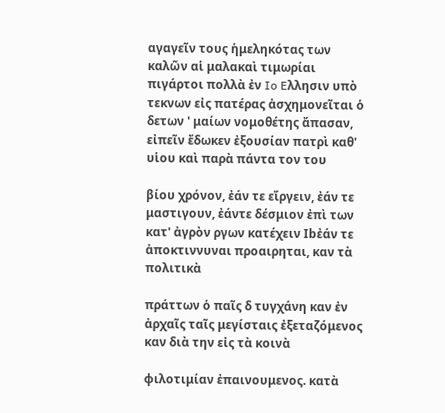αγαγεῖν τους ἡμεληκότας των καλῶν αἱ μαλακαὶ τιμωρίαι πιγάρτοι πολλὰ ἐν Io Eλλησιν υπὸ τεκνων εἰς πατέρας ἀσχημονεῖται ὁ δετων ' μαίων νομοθέτης ἄπασαν, εἰπεῖν ἔδωκεν ἐξουσίαν πατρὶ καθ' υἱου καὶ παρὰ πάντα τον του

βίου χρόνον, ἐάν τε εἴργειν, ἐάν τε μαστιγουν, ἐάντε δέσμιον ἐπὶ των κατ' ἀγρὸν ργων κατέχειν Ibἐάν τε ἀποκτιννυναι προαιρηται, καν τὰ πολιτικὰ

πράττων ὁ παῖς δ τυγχάνη καν ἐν ἀρχαῖς ταῖς μεγίσταις ἐξεταζόμενος καν διὰ την εἰς τὰ κοινὰ

φιλοτιμίαν ἐπαινουμενος. κατὰ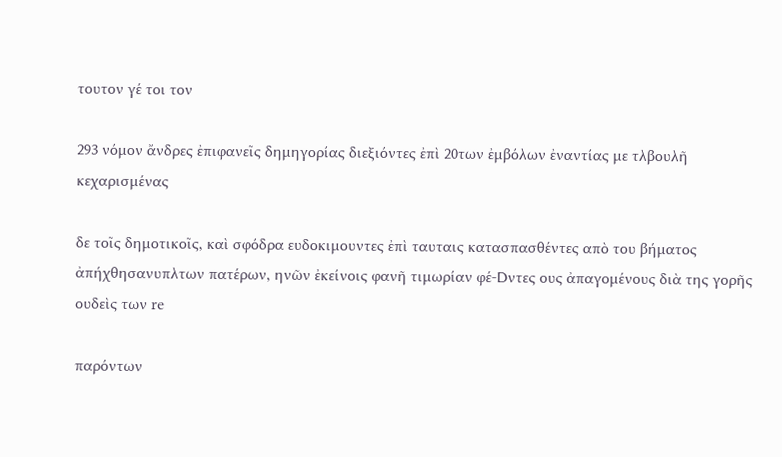τουτον γέ τοι τον

293 νόμον ἄνδρες ἐπιφανεῖς δημηγορίας διεξιόντες ἐπὶ 20των ἐμβόλων ἐναντίας με τλβουλῆ κεχαρισμένας

δε τοῖς δημοτικοῖς, καὶ σφόδρα ευδοκιμουντες ἐπὶ ταυταις κατασπασθέντες απὸ του βήματος ἀπήχθησανυπλτων πατέρων, ηνῶν ἐκείνοις φανῆ τιμωρίαν φέ-Dντες ους ἀπαγομένους διὰ της γορῆς ουδεὶς των re

παρόντων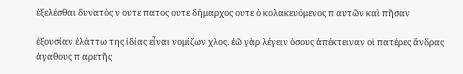ἐξελέσθαι δυνατὸς ν ουτε πατος ουτε δήμαρχος ουτε ὁ κολακευόμενος π αυτῶν καὶ πῆσαν

ἐξουσίαν ἐλάττω της ἰδίας εἶναι νομίζων χλος. ἐῶ γὰρ λέγειν ὁσους ἀπέκτειναν οἱ πατέρες ἄνδρας ἀγαθους π αρετῆς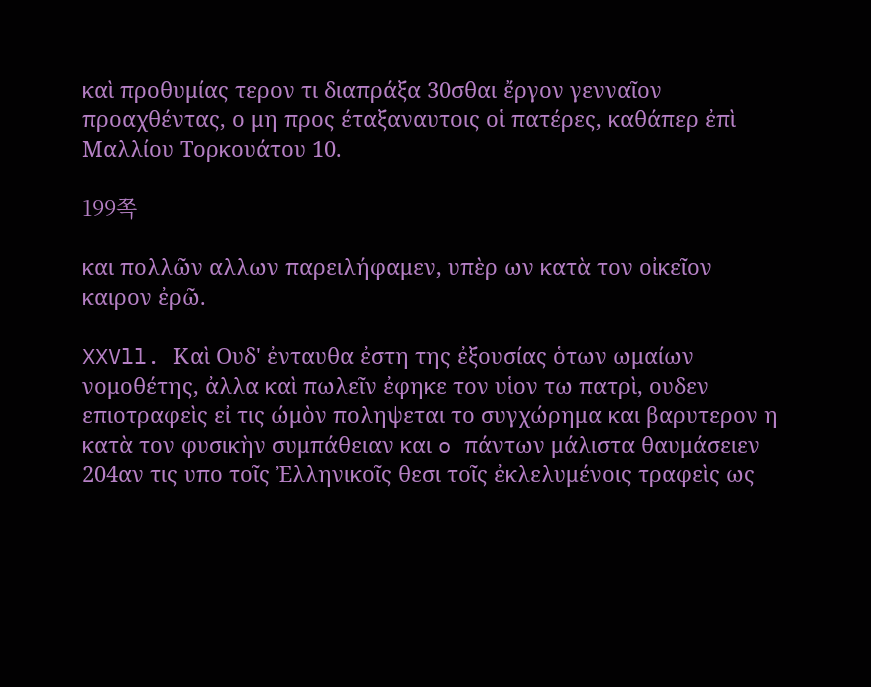καὶ προθυμίας τερον τι διαπράξα 30σθαι ἔργον γενναῖον προαχθέντας, ο μη προς έταξαναυτοις οἱ πατέρες, καθάπερ ἐπὶ Μαλλίου Τορκουάτου 10.

199쪽

και πολλῶν αλλων παρειλήφαμεν, υπὲρ ων κατὰ τον οἰκεῖον καιρον ἐρῶ.

XXVll. Καὶ Ουδ' ἐνταυθα ἐστη της ἐξουσίας ὁτων ωμαίων νομοθέτης, ἀλλα καὶ πωλεῖν ἐφηκε τον υἱον τω πατρὶ, ουδεν επιοτραφεὶς εἰ τις ώμὸν ποληψεται το συγχώρημα και βαρυτερον η κατὰ τον φυσικὴν συμπάθειαν και o πάντων μάλιστα θαυμάσειεν 204αν τις υπο τοῖς Ἐλληνικοῖς θεσι τοῖς ἐκλελυμένοις τραφεὶς ως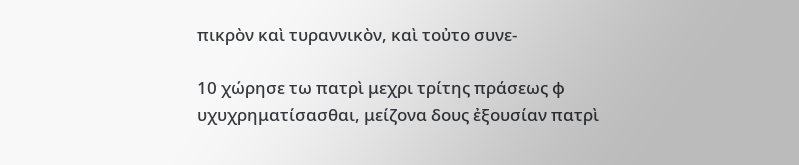πικρὸν καὶ τυραννικὸν, καὶ τοὐτο συνε-

10 χώρησε τω πατρὶ μεχρι τρίτης πράσεως φ υχυχρηματίσασθαι, μείζονα δους ἐξουσίαν πατρὶ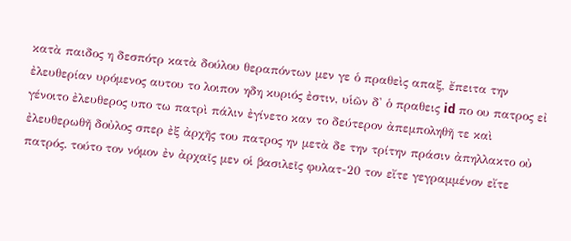κατὰ παιδος η δεσπότρ κατὰ δούλου θεραπόντων μεν γε ὁ πραθεὶς απαξ, ἔπειτα την ἐλευθερίαν υρόμενος αυτου το λοιπον ηδη κυριός ἐστιν, υἱῶν δ' ὁ πραθεις id πο ου πατρος εἰ γένοιτο ἐλευθερος υπο τω πατρὶ πάλιν ἐγίνετο καν το δεύτερον ἀπεμποληθῆ τε καὶ ἐλευθερωθῆ δοὐλος σπερ ἐξ ἀρχῆς του πατρος ην μετὰ δε την τρίτην πράσιν ἀπηλλακτο οὐ πατρός. τούτο τον νόμον ἐν ἀρχαῖς μεν οἱ βασιλεῖς φυλατ-20 τον εἴτε γεγραμμένον εἴτε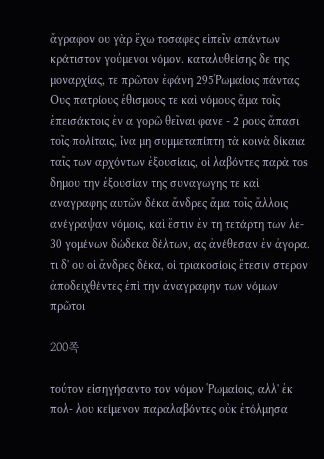ἄγραφον ου γὰρ ἔχω τοσαφες εἰπεῖν απάντων κράτιστον γούμενοι νόμον. καταλυθείσης δε της μοναρχίας, τε πρῶτον ἐφάνη 295Ῥωμαίοις πάντας Ους πατρίους ἐθισμους τε καὶ νόμους ἄμα τοῖς ἐπεισάκτοις ἐν α γορῶ θεῖναι φανε - 2 ρους ἄπασι τοῖς πολίταις, ἶνα μη συμμεταπίπτη τὰ κοινὰ δίκαια ταῖς των αρχόντων ἐξουσίαις, οἱ λαβόντες παρὰ τοs δημου την ἐξουσίαν της συναγωγης τε καὶ αναγραφης αυτῶν δέκα ἄνδρες ἄμα τοῖς ἄλλοις ανέγραψαν νόμοις, καὶ ἔστιν ἐν τη τετάρτη των λε- 30 γομένων δώδεκα δέλτων, ας ἀνέθεσαν ἐν ἀγορα. τι δ' ου οἱ ἄνδρες δέκα, οἱ τριακοσίοις ἔτεσιν στερον ἀποδειχθέντες ἐπὶ την ἀναγραφην των νόμων πρῶτοι

200쪽

τούτον εἰσηγήσαντο τον νόμον Ῥωμαίοις, αλλ' ἐκ πολ- λου κείμενον παραλαβόντες οὐκ ἐτόλμησα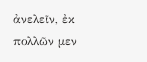ἀνελεῖν, ἐκ πολλῶν μεν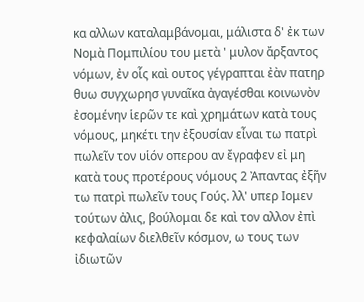κα αλλων καταλαμβάνομαι, μάλιστα δ' ἐκ των Νομὰ Πομπιλίου του μετὰ ' μυλον ἄρξαντος νόμων, ἐν οἷς καὶ ουτος γέγραπται ἐὰν πατηρ θυω συγχωρησ γυναῖκα ἀγαγέσθαι κοινωνὸν ἐσομένην ἱερῶν τε καὶ χρημάτων κατὰ τους νόμους, μηκέτι την ἐξουσίαν εἶναι τω πατρὶ πωλεῖν τον υἱόν οπερου αν ἔγραφεν εἰ μη κατὰ τους προτέρους νόμους 2 Ἀπαντας ἐξῆν τω πατρὶ πωλεῖν τους Γούς. λλ' υπερ Ιομεν τούτων ἀλις, βούλομαι δε καὶ τον αλλον ἐπὶ κεφαλαίων διελθεῖν κόσμον, ω τους των ἰδιωτῶν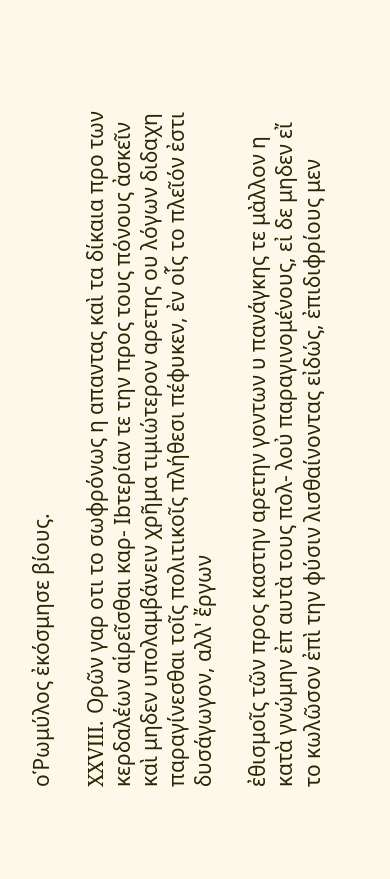οῬωμύλος ἐκόσμησε βίους.

XXVIII. Ορῶν γαρ οτι το σωφρόνως η απαντας καὶ τα δίκαια προ των κερδαλέων αἱρεῖσθαι καρ- Ibτερίαν τε την προς τους πόνους ἀσκεῖν καὶ μηδεν υπολαμβάνειν χρῆμα τιμιώτερον αρετης ου λόγων διδαχη παραγίνεσθαι τοῖς πολιτικοῖς πλήθεσι πέφυκεν, ἐν οἷς το πλεῖόν ἐστι δυσάγωγον, αλλ' ἔργων

ἐθισμοῖς τῶν προς καστην αρετην γοντων υ πανάγκης τε μὰλλον η κατὰ γνώμην ἐπ αυτὰ τους πολ- λοὐ παραγινομένους, εἰ δε μηδεν εἴ το κωλῶσον ἐπὶ την φύσιν λισθαίνοντας εἰδώς, ἐπιδιφρίους μεν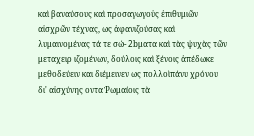καὶ βαναύσους καὶ προσαγωγοὐς ἐπιθυμιῶν αἰσχρῶν τέχνας, ως ἀφανιζούσας καὶ λυμαινομένας τά τε σώ- 2bματα καὶ τὰς ψυχὰς τῶν μεταχειρ ιζομένων, δούλοις καὶ ξένοις ἀπέδωκε μεθοδεύειν και διέμεινεν ως πολλοὶπάνυ χρόνου δι' αἰσχύνης οντα Ῥωμαίοις τὰ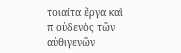τοιαίτα ἔργα καὶ π οὐδενὸς τῶν αὐθιγενῶν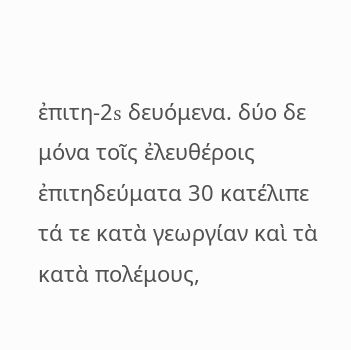ἐπιτη-2s δευόμενα. δύο δε μόνα τοῖς ἐλευθέροις ἐπιτηδεύματα 30 κατέλιπε τά τε κατὰ γεωργίαν καὶ τὰ κατὰ πολέμους,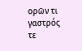ορῶν τι γαστρός τε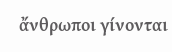ἄνθρωποι γίνονται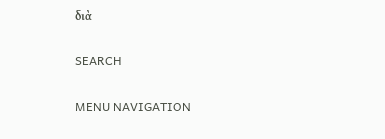διὰ

SEARCH

MENU NAVIGATION